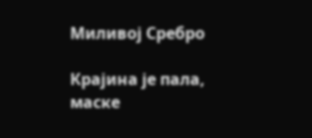Миливој Сребро

Крајина је пала, маске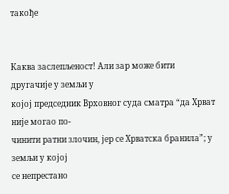такође


Каква заслепљеност! Али зар може бити другачије у земљи у
којој председник Врховног суда сматра “да Хрват није могао по-
чинити ратни злочин, јер се Хрватска бранила”; у земљи у којој
се непрестано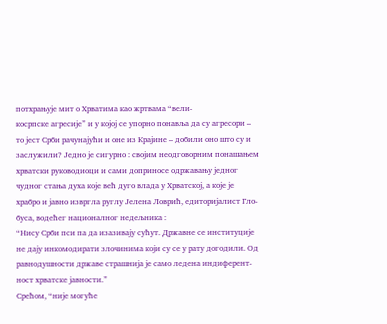потхрањује мит о Хрватима као жртвама “вели-
косрпске агресије” и у којој се упорно понавља да су агресори –
то јест Срби рачунајући и оне из Крајине – добили оно што су и
заслужили? Једно је сигурно : својим неодговорним понашањем
хрватски руководиоци и сами доприносе одржавању једног
чудног стања духа које већ дуго влада у Хрватској, а које је
храбро и јавно извргла руглу Јелена Ловрић, едиторијалист Гло-
буса, водећег националног недељника :
“Нису Срби пси па да изазивају сућут. Државне се институције
не дају инкомодирати злочинима који су се у рату догодили. Од
равнодушности државе страшнија је само ледена индиферент-
ност хрватске јавности.”
Срећом, “није могуће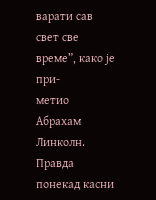варати сав свет све време”, како је при-
метио Абрахам Линколн. Правда понекад касни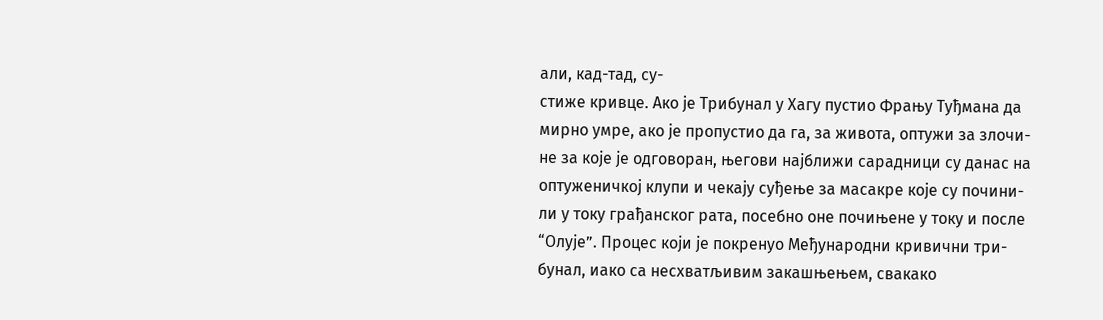али, кад-тад, су-
стиже кривце. Ако је Трибунал у Хагу пустио Фрању Туђмана да
мирно умре, ако је пропустио да га, за живота, оптужи за злочи-
не за које је одговоран, његови најближи сарадници су данас на
оптуженичкој клупи и чекају суђење за масакре које су почини-
ли у току грађанског рата, посебно оне почињене у току и после
“Олује”. Процес који је покренуо Међународни кривични три-
бунал, иако са несхватљивим закашњењем, свакако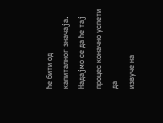ће бити од
капиталног значаја. Надајмо се да ће тај процес коначно успети да
извуче на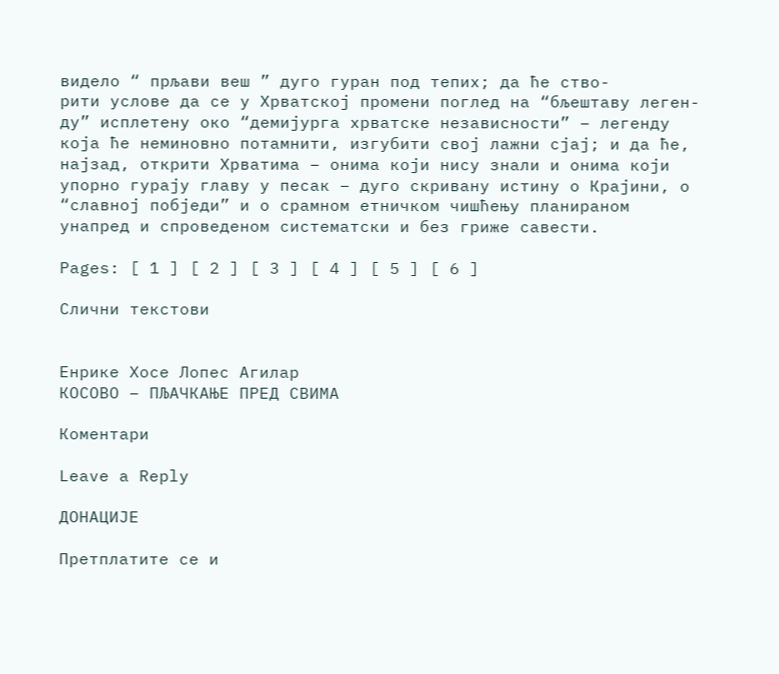видело “ прљави веш ” дуго гуран под тепих; да ће ство-
рити услове да се у Хрватској промени поглед на “бљештаву леген-
ду” исплетену око “демијурга хрватске независности” – легенду
која ће неминовно потамнити, изгубити свој лажни сјај; и да ће,
најзад, открити Хрватима – онима који нису знали и онима који
упорно гурају главу у песак – дуго скривану истину о Крајини, о
“славној побједи” и о срамном етничком чишћењу планираном
унапред и спроведеном систематски и без гриже савести.

Pages: [ 1 ] [ 2 ] [ 3 ] [ 4 ] [ 5 ] [ 6 ]

Слични текстови


Енрике Хосе Лопес Агилар
КОСОВО – ПЉАЧКАЊЕ ПРЕД СВИМА

Коментари

Leave a Reply

ДОНАЦИЈЕ

Претплатите се и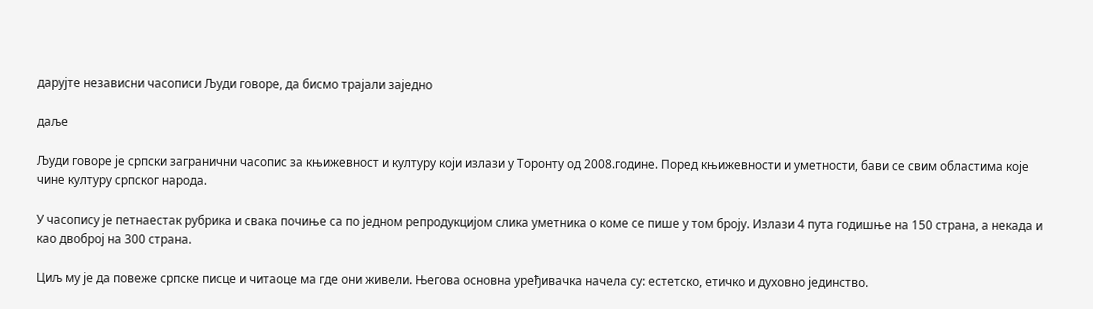дарујте независни часописи Људи говоре, да бисмо трајали заједно

даље

Људи говоре је српски загранични часопис за књижевност и културу који излази у Торонту од 2008.године. Поред књижевности и уметности, бави се свим областима које чине културу српског народа.

У часопису је петнаестак рубрика и свака почиње са по једном репродукцијом слика уметника о коме се пише у том броју. Излази 4 пута годишње на 150 страна, а некада и као двоброј на 300 страна.

Циљ му је да повеже српске писце и читаоце ма где они живели. Његова основна уређивачка начела су: естетско, етичко и духовно јединство.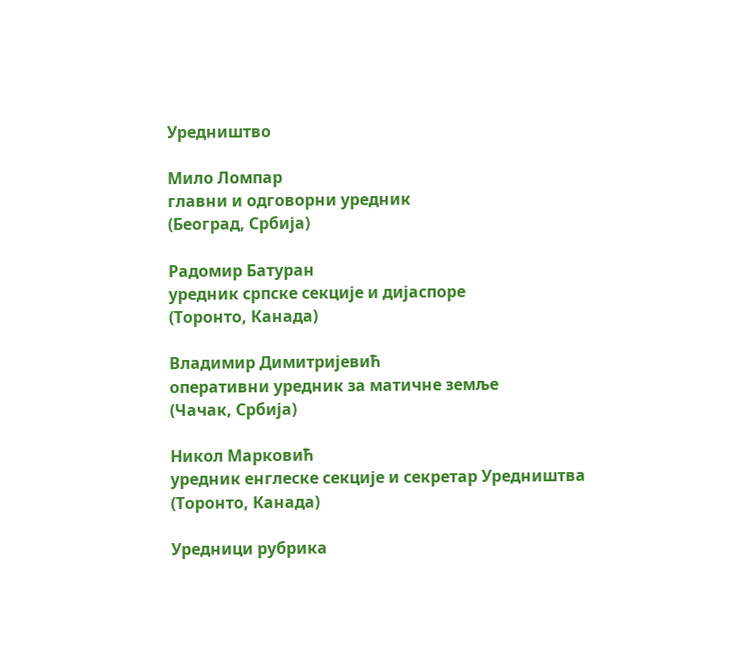Уредништво

Мило Ломпар
главни и одговорни уредник
(Београд, Србија)

Радомир Батуран
уредник српске секције и дијаспоре
(Торонто, Канада)

Владимир Димитријевић
оперативни уредник за матичне земље
(Чачак, Србија)

Никол Марковић
уредник енглеске секције и секретар Уредништва
(Торонто, Канада)

Уредници рубрика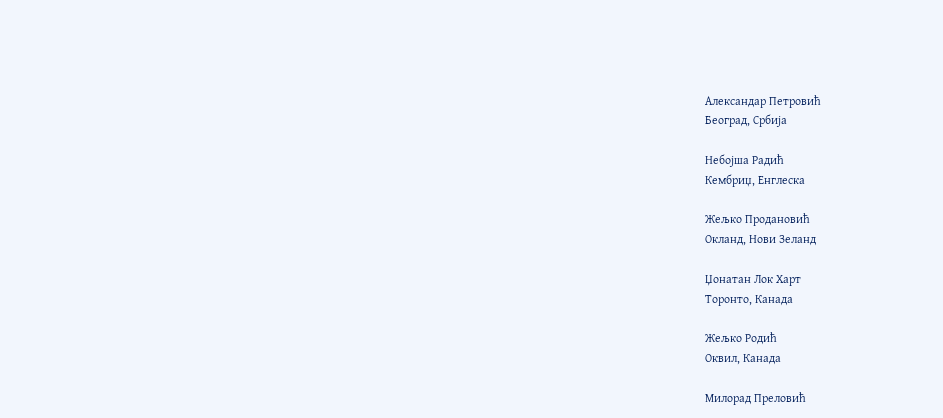Александар Петровић
Београд, Србија

Небојша Радић
Кембриџ, Енглеска

Жељко Продановић
Окланд, Нови Зеланд

Џонатан Лок Харт
Торонто, Канада

Жељко Родић
Оквил, Канада

Милорад Преловић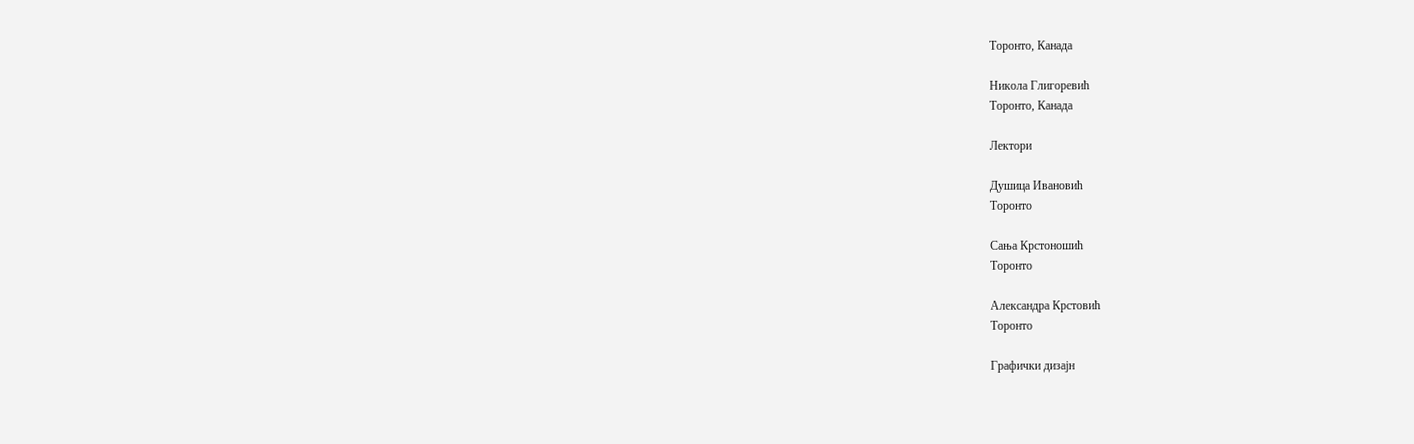Торонто, Канада

Никола Глигоревић
Торонто, Канада

Лектори

Душица Ивановић
Торонто

Сања Крстоношић
Торонто

Александра Крстовић
Торонто

Графички дизајн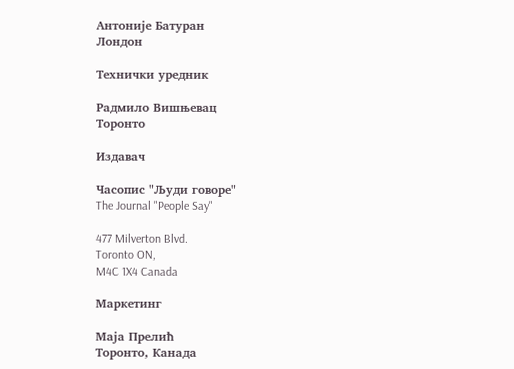Антоније Батуран
Лондон

Технички уредник

Радмило Вишњевац
Торонто

Издавач

Часопис "Људи говоре"
The Journal "People Say"

477 Milverton Blvd.
Toronto ON,
M4C 1X4 Canada

Маркетинг

Маја Прелић
Торонто, Канада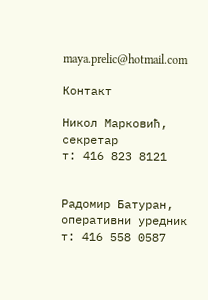maya.prelic@hotmail.com

Контакт

Никол Марковић, секретар
т: 416 823 8121


Радомир Батуран, oперативни уредник
т: 416 558 0587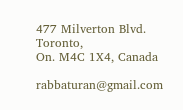477 Milverton Blvd. Toronto,
On. M4C 1X4, Canada

rabbaturan@gmail.com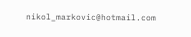nikol_markovic@hotmail.com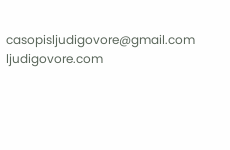casopisljudigovore@gmail.com ljudigovore.com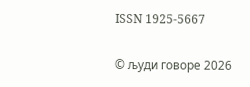ISSN 1925-5667

© људи говоре 2026